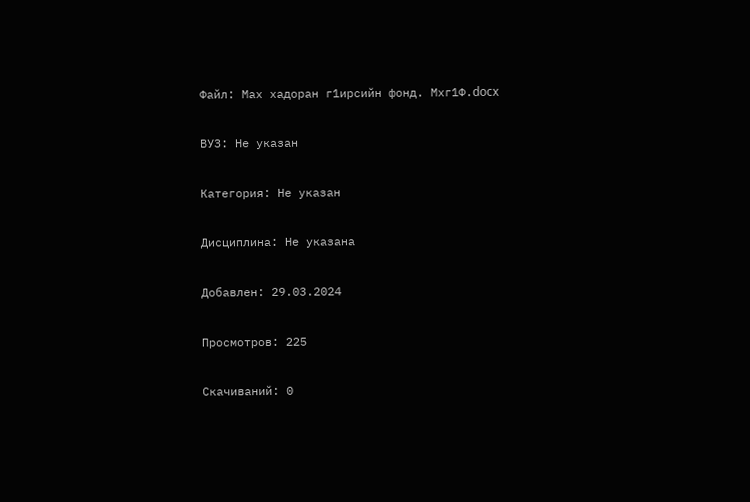Файл: Мах хадоран г1ирсийн фонд. Мхг1Ф.docx

ВУЗ: Не указан

Категория: Не указан

Дисциплина: Не указана

Добавлен: 29.03.2024

Просмотров: 225

Скачиваний: 0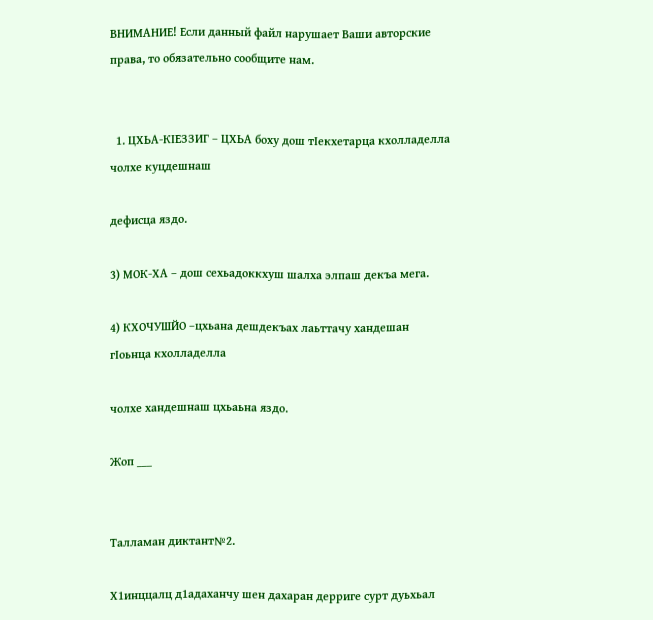ВНИМАНИЕ! Если данный файл нарушает Ваши авторские права, то обязательно сообщите нам.


  1. ЦХЬА-КIЕЗЗИГ – ЦХЬА боху дош тIекхетарца кхолладелла чолхе куцдешнаш

дефисца яздо.

3) МОК-ХА – дош сехьадоккхуш шалха элпаш декъа мега.

4) КХОЧУШЙО –цхьана дешдекъах лаьттачу хандешан гIоьнца кхолладелла

чолхе хандешнаш цхьаьна яздо.

Жоп ___


Талламан диктант№2.

Х1инццалц д1адаханчу шен дахаран дерриге сурт дуьхьал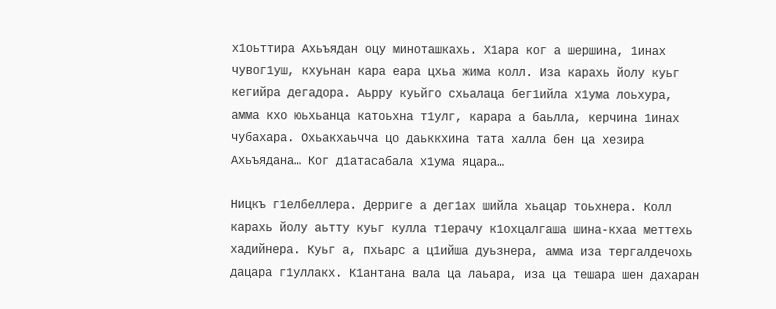х1оьттира Ахьъядан оцу миноташкахь. Х1ара ког а шершина, 1инах чувог1уш, кхуьнан кара еара цхьа жима колл. Иза карахь йолу куьг кегийра дегадора. Аьрру куьйго схьалаца бег1ийла х1ума лоьхура, амма кхо юьхьанца катоьхна т1улг, карара а баьлла, керчина 1инах чубахара. Охьакхаьчча цо даьккхина тата халла бен ца хезира Ахьъядана… Ког д1атасабала х1ума яцара…

Ницкъ г1елбеллера. Дерриге а дег1ах шийла хьацар тоьхнера. Колл карахь йолу аьтту куьг кулла т1ерачу к1охцалгаша шина-кхаа меттехь хадийнера. Куьг а, пхьарс а ц1ийша дуьзнера, амма иза тергалдечохь дацара г1уллакх. К1антана вала ца лаьара, иза ца тешара шен дахаран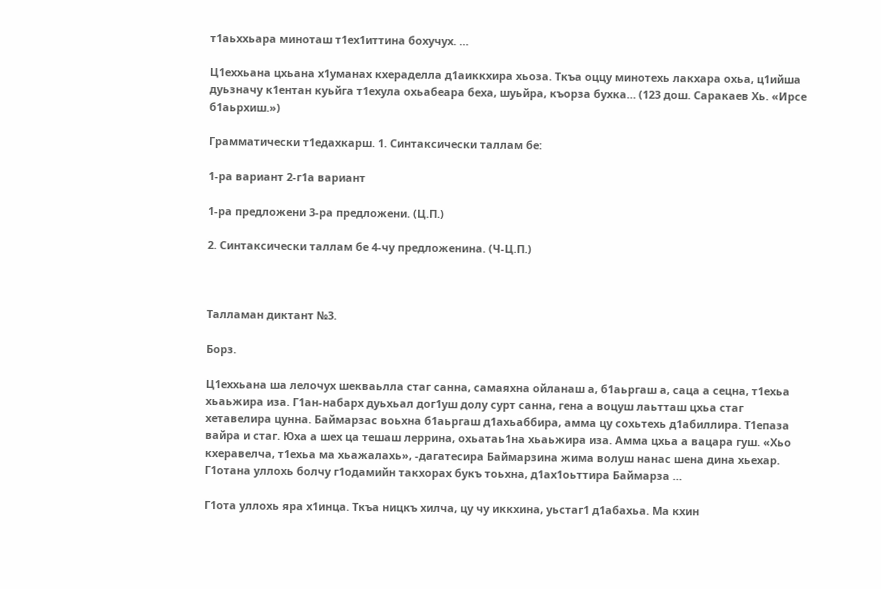т1аьххьара миноташ т1ех1иттина бохучух. …

Ц1еххьана цхьана х1уманах кхераделла д1аиккхира хьоза. Ткъа оццу минотехь лакхара охьа, ц1ийша дуьзначу к1ентан куьйга т1ехула охьабеара беха, шуьйра, къорза бухка… (123 дош. Саракаев Хь. «Ирсе б1аьрхиш.»)

Грамматически т1едахкарш. 1. Синтаксически таллам бе:

1-ра вариант 2-г1а вариант

1-ра предложени 3-ра предложени. (Ц.П.)

2. Синтаксически таллам бе 4-чу предложенина. (Ч-Ц.П.)



Талламан диктант №3.

Борз.

Ц1еххьана ша лелочух шекваьлла стаг санна, самаяхна ойланаш а, б1аьргаш а, саца а сецна, т1ехьа хьаьжира иза. Г1ан-набарх дуьхьал дог1уш долу сурт санна, гена а воцуш лаьтташ цхьа стаг хетавелира цунна. Баймарзас воьхна б1аьргаш д1ахьаббира, амма цу сохьтехь д1абиллира. Т1епаза вайра и стаг. Юха а шех ца тешаш леррина, охьатаь1на хьаьжира иза. Амма цхьа а вацара гуш. «Хьо кхеравелча, т1ехьа ма хьажалахь», -дагатесира Баймарзина жима волуш нанас шена дина хьехар. Г1отана уллохь болчу г1одамийн такхорах букъ тоьхна, д1ах1оьттира Баймарза …

Г1ота уллохь яра х1инца. Ткъа ницкъ хилча, цу чу иккхина, уьстаг1 д1абахьа. Ма кхин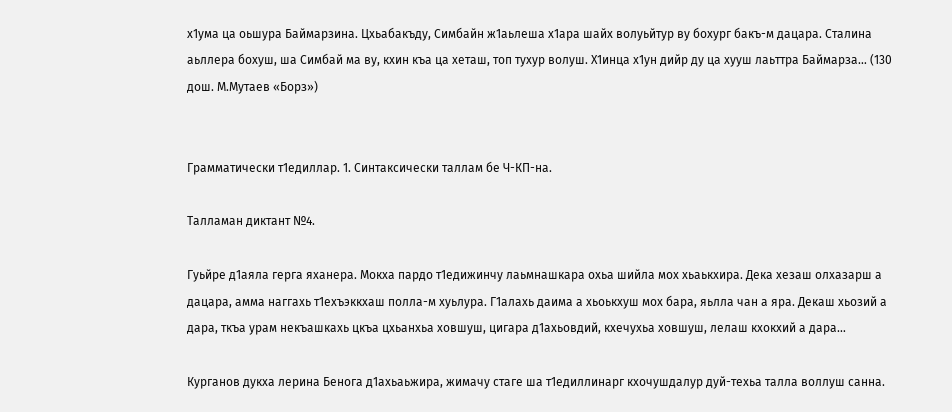х1ума ца оьшура Баймарзина. Цхьабакъду, Симбайн ж1аьлеша х1ара шайх волуьйтур ву бохург бакъ-м дацара. Сталина аьллера бохуш, ша Симбай ма ву, кхин къа ца хеташ, топ тухур волуш. Х1инца х1ун дийр ду ца хууш лаьттра Баймарза… (130 дош. М.Мутаев «Борз»)


Грамматически т1едиллар. 1. Синтаксически таллам бе Ч-КП-на.

Талламан диктант №4.

Гуьйре д1аяла герга яханера. Мокха пардо т1едижинчу лаьмнашкара охьа шийла мох хьаькхира. Дека хезаш олхазарш а дацара, амма наггахь т1ехъэккхаш полла-м хуьлура. Г1алахь даима а хьоькхуш мох бара, яьлла чан а яра. Декаш хьозий а дара, ткъа урам некъашкахь цкъа цхьанхьа ховшуш, цигара д1ахьовдий, кхечухьа ховшуш, лелаш кхокхий а дара…

Курганов дукха лерина Бенога д1ахьаьжира, жимачу стаге ша т1едиллинарг кхочушдалур дуй-техьа талла воллуш санна.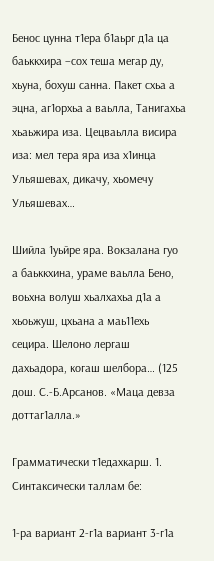Бенос цунна т1ера б1аьрг д1а ца баьккхира –сох теша мегар ду, хьуна, бохуш санна. Пакет схьа а эцна, аг1орхьа а ваьлла, Танигахьа хьаьжира иза. Цецваьлла висира иза: мел тера яра иза х1инца Ульяшевах, дикачу, хьомечу Ульяшевах…

Шийла 1уьйре яра. Вокзалана гуо а баьккхина, ураме ваьлла Бено, воьхна волуш хьалхахьа д1а а хьоьжуш, цхьана а маь11ехь сецира. Шелоно лергаш дахьадора, когаш шелбора… (125 дош. С.-Б.Арсанов. «Маца девза доттаг1алла.»

Грамматически т1едахкарш. 1. Синтаксически таллам бе:

1-ра вариант 2-г1а вариант 3-г1а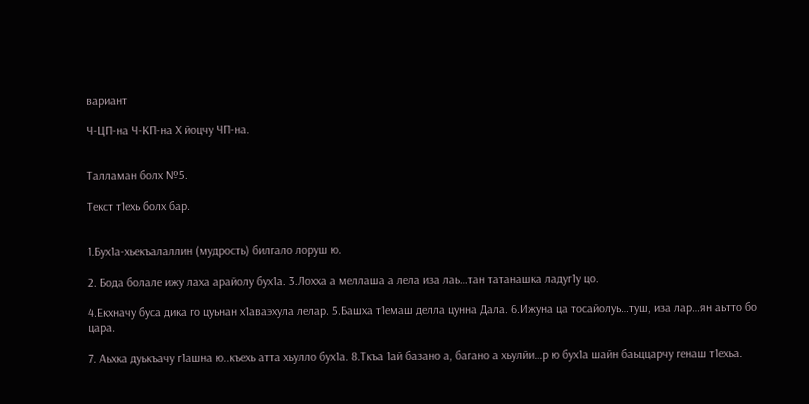вариант

Ч-ЦП-на Ч-КП-на Х йоцчу ЧП-на.


Талламан болх №5.

Текст т1ехь болх бар.


1.Бух1а-хьекъалаллин (мудрость) билгало лоруш ю.

2. Бода болале ижу лаха арайолу бух1а. 3.Лохха а меллаша а лела иза лаь…тан татанашка ладуг1у цо.

4.Екхначу буса дика го цуьнан х1аваэхула лелар. 5.Башха т1емаш делла цунна Дала. 6.Ижуна ца тосайолуь…туш, иза лар…ян аьтто бо цара.

7. Аьхка дуькъачу г1ашна ю..къехь атта хьулло бух1а. 8.Ткъа 1ай базано а, багано а хьулйи…р ю бух1а шайн баьццарчу генаш т1ехьа.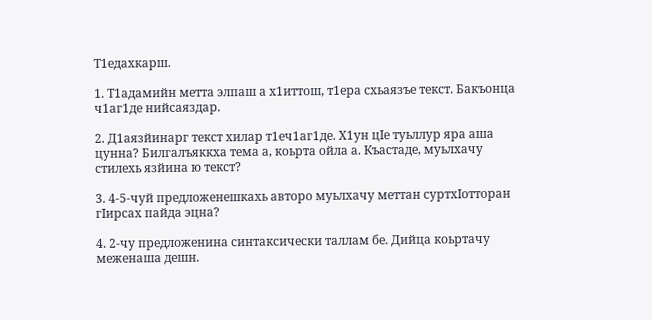Т1едахкарш.

1. Т1адамийн метта элпаш а х1иттош, т1ера схьаязъе текст. Бакъонца ч1аг1де нийсаяздар.

2. Д1аязйинарг текст хилар т1еч1аг1де. Х1ун цIе туьллур яра аша цунна? Билгалъяккха тема а, коьрта ойла а. Къастаде, муьлхачу стилехь язйина ю текст?

3. 4-5-чуй предложенешкахь авторо муьлхачу меттан суртхIотторан гIирсах пайда эцна?

4. 2-чу предложенина синтаксически таллам бе. Дийца коьртачу меженаша дешн.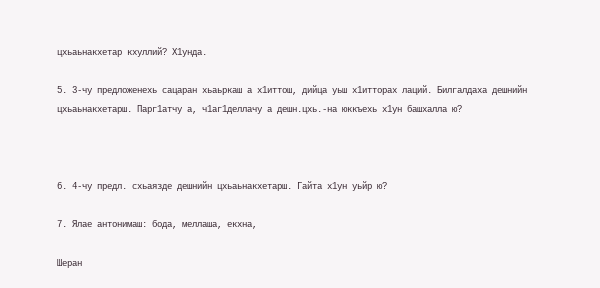цхьаьнакхетар кхуллий? Х1унда.

5. 3-чу предложенехь сацаран хьаьркаш а х1иттош, дийца уьш х1итторах лаций. Билгалдаха дешнийн цхьаьнакхетарш. Парг1атчу а, ч1аг1деллачу а дешн.цхь.-на юккъехь х1ун башхалла ю?



6. 4-чу предл. схьаязде дешнийн цхьаьнакхетарш. Гайта х1ун уьйр ю?

7. Ялае антонимаш: бода, меллаша, екхна,

Шеран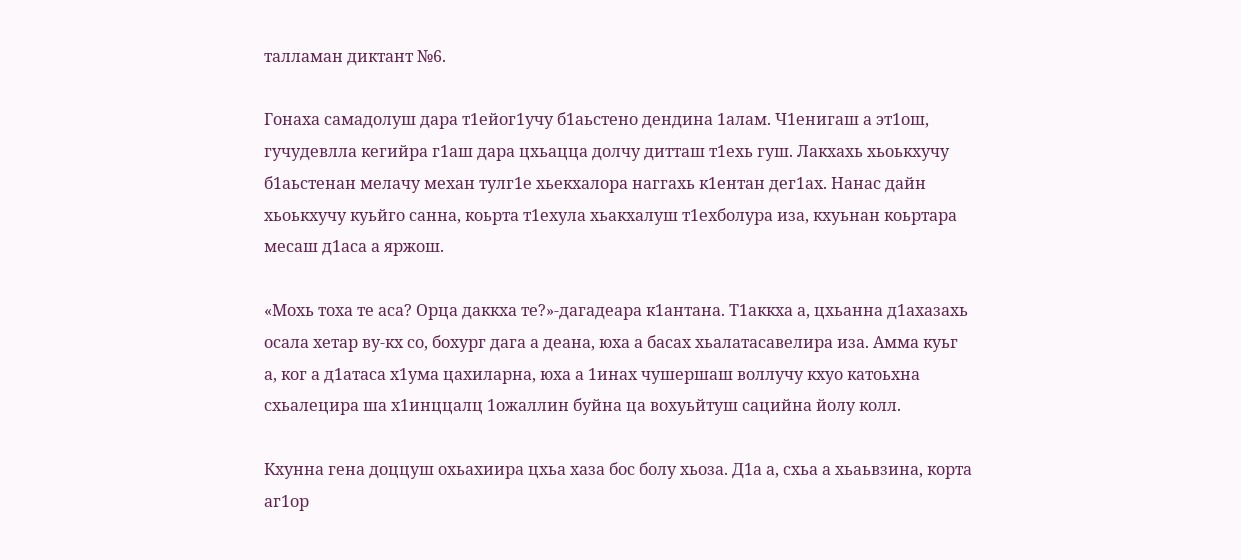талламан диктант №6.

Гонаха самадолуш дара т1ейог1учу б1аьстено дендина 1алам. Ч1енигаш а эт1ош, гучудевлла кегийра г1аш дара цхьацца долчу дитташ т1ехь гуш. Лакхахь хьоькхучу б1аьстенан мелачу механ тулг1е хьекхалора наггахь к1ентан дег1ах. Нанас дайн хьоькхучу куьйго санна, коьрта т1ехула хьакхалуш т1ехболура иза, кхуьнан коьртара месаш д1аса а яржош.

«Мохь тоха те аса? Орца даккха те?»-дагадеара к1антана. Т1аккха а, цхьанна д1ахазахь осала хетар ву-кх со, бохург дага а деана, юха а басах хьалатасавелира иза. Амма куьг а, ког а д1атаса х1ума цахиларна, юха а 1инах чушершаш воллучу кхуо катоьхна схьалецира ша х1инццалц 1ожаллин буйна ца вохуьйтуш сацийна йолу колл.

Кхунна гена доццуш охьахиира цхьа хаза бос болу хьоза. Д1а а, схьа а хьаьвзина, корта аг1ор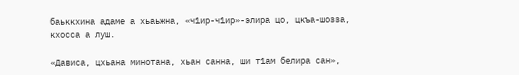баьккхина адаме а хьаьжна, «ч1ир-ч1ир»-элира цо, цкъа-шозза, кхосса а луш.

«Дависа, цхьана минотана, хьан санна, ши т1ам белира сан»,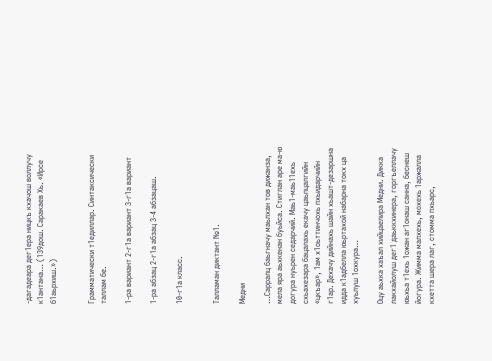-дагадеара дег1ера ницкъ кхачош воллучу к1антана… (139дош. Саракаев Хь. «Ирсе б1аьрхиш.»)


Грамматически т1едиллар. Синтаксически таллам бе.

1-ра вариант 2-г1а вариант 3-г1а вариант

1-ра абзац 2-г1а абзац 3-4 абзацаш.

10-г1а класс.


Талламан диктант №1.

Медни

…Сарралц баьгначу маьлхан тов дижанза, мела яра аьхкенан буьйса. Стиглан аре ма-ю догура нуьрен седарчий. Маь1-маь11ехь схьахезара бацалахь екачу цаьпцалгийн «цкъар», 1ам х1оьттинчохь пхьидарчийн г1ар. Дехачу дийнахь шайн хьашт-дезаршна идда к1адбелла юьртахой набарна токх ца хуьлуш 1охкура…

Оцу аьхка хаъал хийцаелира Медни. Дикка лакхайолуш дег1 даьккхинера, горгъеллачу юьхьа т1ехь 1ожан аг1онаш санна, беснеш йогура. Жимма малхехь, мохехь 1аржалла кхетта шера лаг, стомма пхьарс,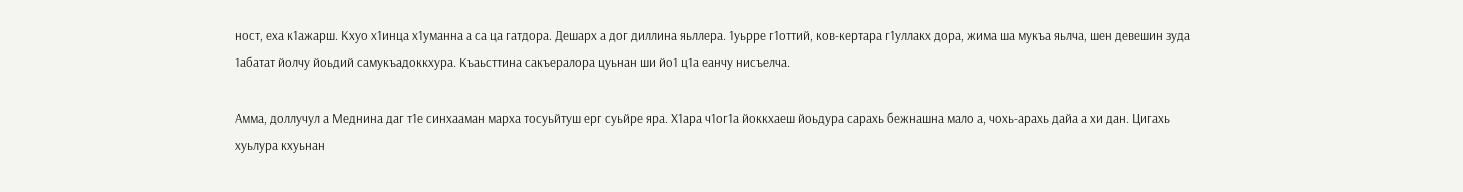ност, еха к1ажарш. Кхуо х1инца х1уманна а са ца гатдора. Дешарх а дог диллина яьллера. 1уьрре г1оттий, ков-кертара г1уллакх дора, жима ша мукъа яьлча, шен девешин зуда 1абатат йолчу йоьдий самукъадоккхура. Къаьсттина сакъералора цуьнан ши йо1 ц1а еанчу нисъелча.

Амма, доллучул а Меднина даг т1е синхааман марха тосуьйтуш ерг суьйре яра. Х1ара ч1ог1а йоккхаеш йоьдура сарахь бежнашна мало а, чохь-арахь дайа а хи дан. Цигахь хуьлура кхуьнан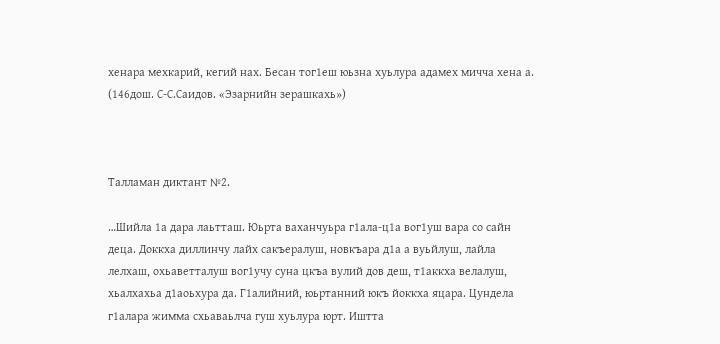хенара мехкарий, кегий нах. Бесан тог1еш юьзна хуьлура адамех мичча хена а. (146дош. С-С.Саидов. «Эзарнийн зерашкахь»)



Талламан диктант №2.

…Шийла 1а дара лаьтташ. Юьрта ваханчуьра г1ала-ц1а вог1уш вара со сайн деца. Доккха диллинчу лайх сакъералуш, новкъара д1а а вуьйлуш, лайла лелхаш, охьаветталуш вог1учу суна цкъа вулий дов деш, т1аккха велалуш, хьалхахьа д1аоьхура да. Г1алийний, юьртанний юкъ йоккха яцара. Цундела г1алара жимма схьаваьлча гуш хуьлура юрт. Иштта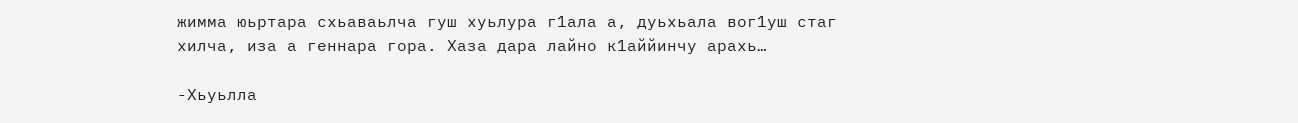жимма юьртара схьаваьлча гуш хуьлура г1ала а, дуьхьала вог1уш стаг хилча, иза а геннара гора. Хаза дара лайно к1аййинчу арахь…

-Хьуьлла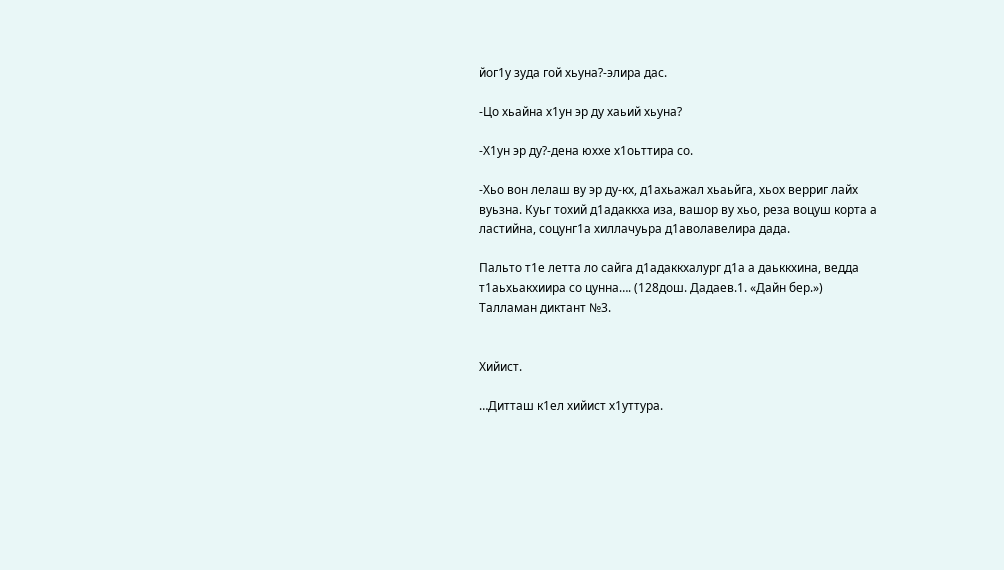йог1у зуда гой хьуна?-элира дас.

-Цо хьайна х1ун эр ду хаьий хьуна?

-Х1ун эр ду?-дена юххе х1оьттира со.

-Хьо вон лелаш ву эр ду-кх, д1ахьажал хьаьйга, хьох верриг лайх вуьзна. Куьг тохий д1адаккха иза, вашор ву хьо, реза воцуш корта а ластийна, соцунг1а хиллачуьра д1аволавелира дада.

Пальто т1е летта ло сайга д1адаккхалург д1а а даьккхина, ведда т1аьхьакхиира со цунна…. (128дош. Дадаев.1. «Дайн бер.»)
Талламан диктант №3.


Хийист.

…Дитташ к1ел хийист х1уттура.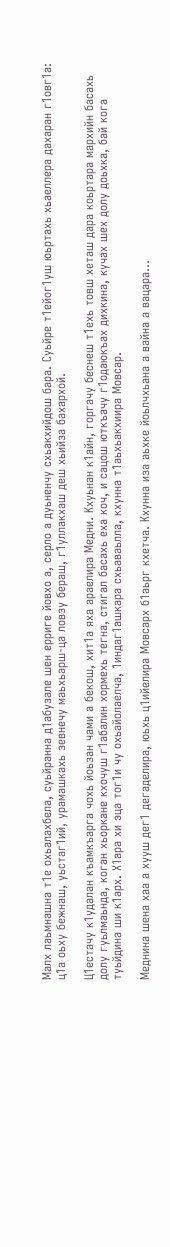Малх лаьмнашна т1е охьалахбела, суьйранна д1абузале шен ерриге йовхо а, серло а дуьненчу схьакхийдош бара. Суьйре т1ейог1уш юьртахь хьаеллера дахаран г1овг1а: ц1а оьху бежнаш, уьстаг1ий, урамашкахь зевнечу маьхьарш-ца ловзу бераш, г1уллакхаш деш хьийза бахархой.

Ц1естачу к1удалан къамкъарга чохь йоьзан чами а бекош, хит1а яха араелира Медни. Кхуьнан к1айн, горгачу беснеш т1ехь товш хеташ дара коьртара мархийн басахь долу гуьлмаьнда, коган хьоркане кхочуш г1абалин хормехь тегна, стигал басахь еха коч, и сацош юткъачу г1одаюкъах дихкина, кучах шех долу доьхка, бай кога туьйдина ши к1арх. Х1ара хи эца тог1и чу охьайолаелча, 1индаг1ашкара схьаваьлла, кхунна т1аьхьакхиира Мовсар.

Меднина шена хаа а хууш дег1 дегаделира, юьхь ц1ийелира Мовсарх б1аьрг кхетча. Кхунна иза аьхке йоьлчхьана а вайна а вацара…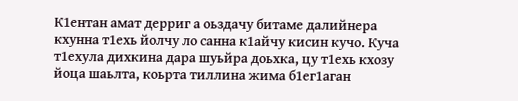К1ентан амат дерриг а оьздачу битаме далийнера кхунна т1ехь йолчу ло санна к1айчу кисин кучо. Куча т1ехула дихкина дара шуьйра доьхка, цу т1ехь кхозу йоца шаьлта, коьрта тиллина жима б1ег1аган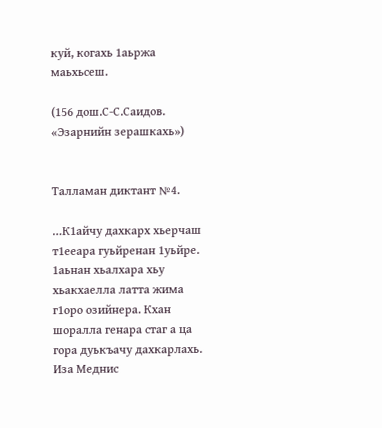куй, когахь 1аьржа маьхьсеш.

(156 дош.С-С.Саидов. «Эзарнийн зерашкахь»)


Талламан диктант №4.

…К1айчу дахкарх хьерчаш т1ееара гуьйренан 1уьйре. 1аьнан хьалхара хьу хьакхаелла латта жима г1оро озийнера. Кхан шоралла генара стаг а ца гора дуькъачу дахкарлахь. Иза Меднис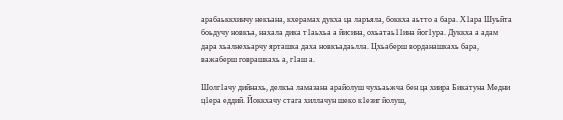арабаьккхинчу некъана, кхерамах дукха ца ларъяла, боккха аьтто а бара. Х1ара Шуьйта боьдучу новкъа, нахала дика т1аьхьа а йисина, охьатаь11ина йог1ура. Дуккха а адам дара хьалнехьарчу ярташка даха новкъадаьлла. Цхьаберш ворданашкахь бара, важаберш говрашкахь а, г1аш а.

Шолг1ачу дийнахь, делкъа ламазана арайолуш чухьаьжча бен ца хиира Бикатуна Медни ц1ера еддий. Йоккхачу стага хиллачун шеко к1езиг йолуш,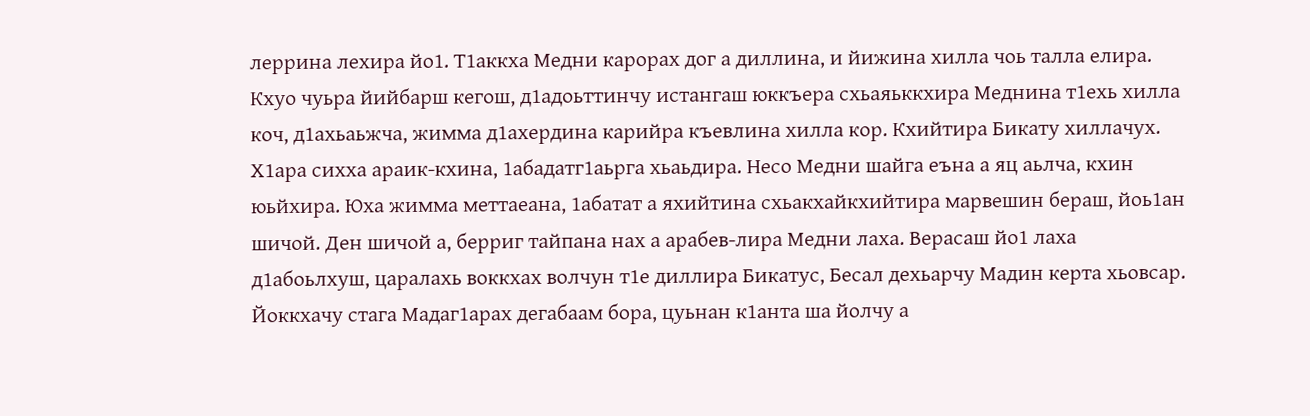леррина лехира йо1. Т1аккха Медни карорах дог а диллина, и йижина хилла чоь талла елира. Кхуо чуьра йийбарш кегош, д1адоьттинчу истангаш юккъера схьаяьккхира Меднина т1ехь хилла коч, д1ахьаьжча, жимма д1ахердина карийра къевлина хилла кор. Кхийтира Бикату хиллачух. Х1ара сихха араик-кхина, 1абадатг1аьрга хьаьдира. Несо Медни шайга еъна а яц аьлча, кхин юьйхира. Юха жимма меттаеана, 1абатат а яхийтина схьакхайкхийтира марвешин бераш, йоь1ан шичой. Ден шичой а, берриг тайпана нах а арабев-лира Медни лаха. Верасаш йо1 лаха д1абоьлхуш, царалахь воккхах волчун т1е диллира Бикатус, Бесал дехьарчу Мадин керта хьовсар. Йоккхачу стага Мадаг1арах дегабаам бора, цуьнан к1анта ша йолчу а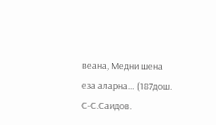веана, Медни шена еза аларна… (187дош. С-С.Саидов.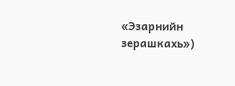«Эзарнийн зерашкахь»)